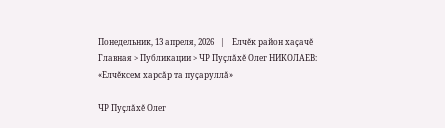Понедельник, 13 апреля, 2026   |    Елчĕк район хаçачĕ
Главная > Публикации > ЧР Пуçлăхĕ Олег НИКОЛАЕВ: «Елчĕксем харсăр та пуçаруллă»

ЧР Пуçлăхĕ Олег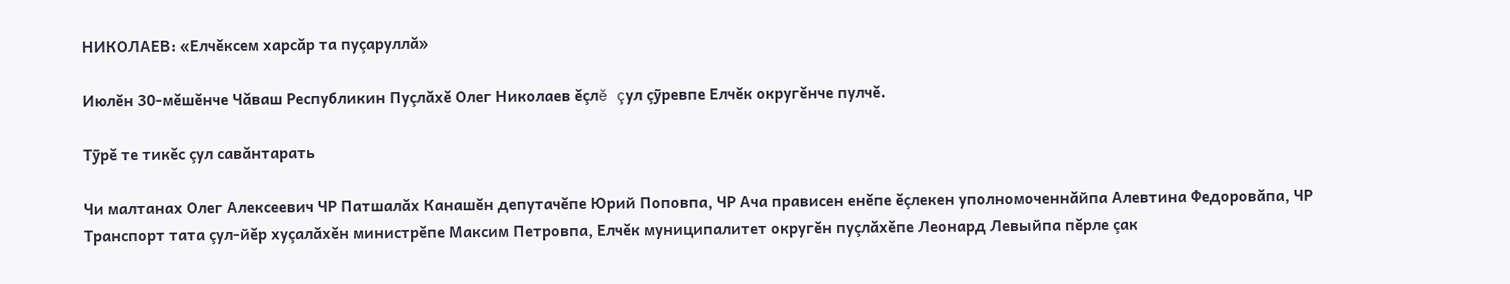НИКОЛАЕВ: «Елчĕксем харсăр та пуçаруллă»

Июлĕн 30-мĕшĕнче Чăваш Республикин Пуçлăхĕ Олег Николаев ĕçлĕ çул çỹревпе Елчĕк округĕнче пулчĕ.

Тỹрĕ те тикĕс çул савăнтарать

Чи малтанах Олег Алексеевич ЧР Патшалăх Канашĕн депутачĕпе Юрий Поповпа, ЧР Ача прависен енĕпе ĕçлекен уполномоченнăйпа Алевтина Федоровăпа, ЧР Транспорт тата çул-йĕр хуçалăхĕн министрĕпе Максим Петровпа, Елчĕк муниципалитет округĕн пуçлăхĕпе Леонард Левыйпа пĕрле çак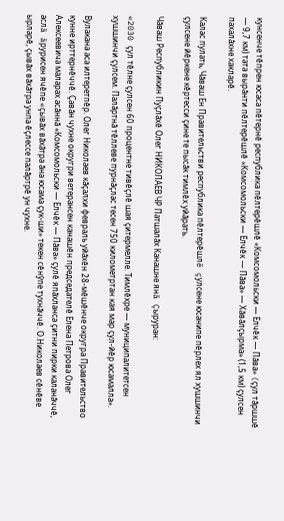кунсенче тĕпрен юсаса пĕтернĕ республика пĕлтерĕшлĕ «Комсомольски — Елчĕк — Пăва» (çул тăршшĕ — 9,7 км) тата вырăнти пĕлтерĕшлĕ «Комсомольски — Елчĕк — Пăва» — Хăвăлçырма» (1,5 км) çулсен пахалăхне хакларĕ.

Калас пулать, Чăваш Ен Правительстви республика пĕлтерĕшлĕ çулсене юсанипе пĕрлех ял хушшинчи çулсене йĕркене кĕртесси çине те пысăк тимлĕх уйăрать.

Чăваш Республикин Пуçлăхĕ Олег НИКОЛАЕВ ЧР Патшалăх Канашне янă Çыруран:

«2030 çул тĕлне çулсен 60 процентне тивĕçлĕ шая çитермелле. Тимлĕхре — муниципалитетсен хушшинчи çулсем. Палăртнă тĕллеве пурнăçлас тесен 750 километртан кая мар çул-йĕр юсамалла».

Вулакана аса илтеретпĕр. Олег Николаев кăçалхи февраль уйăхĕн 28-мĕшĕнче округра Правительство кунне ирттернĕччĕ. Çавăн чухне округри ветерансен канашĕн председателĕ Елена Петрова Олег Алексеевича маларах асăннă «Комсомольски — Елчĕк — Пăва» çулĕ япăхланса çитни пирки каланăччĕ, аслă ăрурисен ячĕпе «çывăх вăхăтра ăна юсама çук-ши» текен сĕнỹпе тухнăччĕ. О.Николаев сĕнĕве ырларĕ, çывăх вăхăтра унпа ĕçлессе палăртрĕ ун чухне.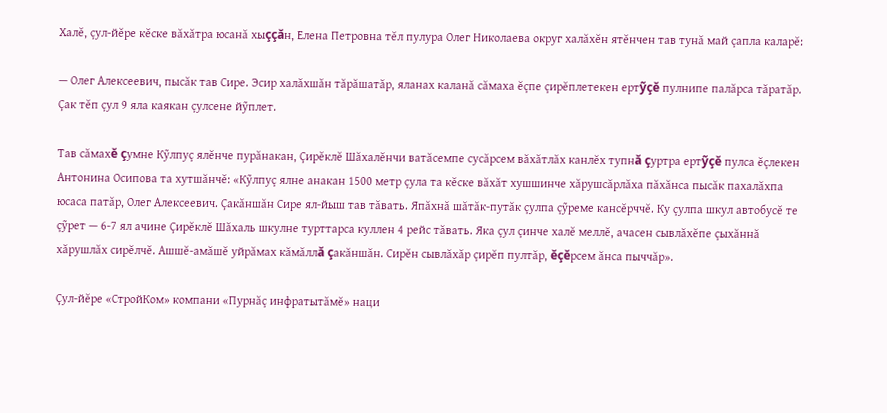Халĕ, çул-йĕре кĕске вăхăтра юсанă хыççăн, Елена Петровна тĕл пулура Олег Николаева округ халăхĕн ятĕнчен тав тунă май çапла каларĕ:

— Олег Алексеевич, пысăк тав Сире. Эсир халăхшăн тăрăшатăр, яланах каланă сăмаха ĕçпе çирĕплетекен ертỹçĕ пулнипе палăрса тăратăр. Çак тĕп çул 9 яла каякан çулсене йỹплет.

Тав сăмахĕ çумне Кỹлпуç ялĕнче пурăнакан, Çирĕклĕ Шăхалĕнчи ватăсемпе сусăрсем вăхăтлăх канлĕх тупнă çуртра ертỹçĕ пулса ĕçлекен Антонина Осипова та хутшăнчĕ: «Кỹлпуç ялне анакан 1500 метр çула та кĕске вăхăт хушшинче хăрушсăрлăха пăхăнса пысăк пахалăхпа юсаса патăр, Олег Алексеевич. Çакăншăн Сире ял-йыш тав тăвать. Япăхнă шăтăк-путăк çулпа çỹреме кансĕрччĕ. Ку çулпа шкул автобусĕ те çỹрет — 6-7 ял ачине Çирĕклĕ Шăхаль шкулне турттарса куллен 4 рейс тăвать. Яка çул çинче халĕ меллĕ, ачасен сывлăхĕпе çыхăннă хăрушлăх сирĕлчĕ. Ашшĕ-амăшĕ уйрăмах кăмăллă çакăншăн. Сирĕн сывлăхăр çирĕп пултăр, ĕçĕрсем ăнса пыччăр».

Çул-йĕре «СтройКом» компани «Пурнăç инфратытăмĕ» наци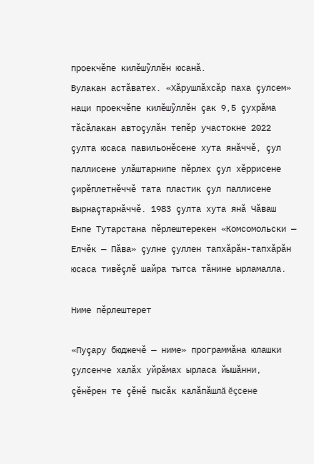проекчĕпе килĕшỹллĕн юсанă.
Вулакан астăватех. «Хăрушлăхсăр паха çулсем» наци проекчĕпе килĕшỹллĕн çак 9,5 çухрăма тăсăлакан автоçулăн тепĕр участокне 2022 çулта юсаса павильонĕсене хута янăччĕ, çул паллисене улăштарнипе пĕрлех çул хĕррисене çирĕплетнĕччĕ тата пластик çул паллисене вырнаçтарнăччĕ. 1983 çулта хута янă Чăваш Енпе Тутарстана пĕрлештерекен «Комсомольски — Елчĕк — Пăва» çулне çуллен тапхăрăн-тапхăрăн юсаса тивĕçлĕ шайра тытса тăнине ырламалла.

Ниме пĕрлештерет

«Пуçару бюджечĕ — ниме» программăна юлашки çулсенче халăх уйрăмах ырласа йышăнни, çĕнĕрен те çĕнĕ пысăк калăпăшлă ĕçсене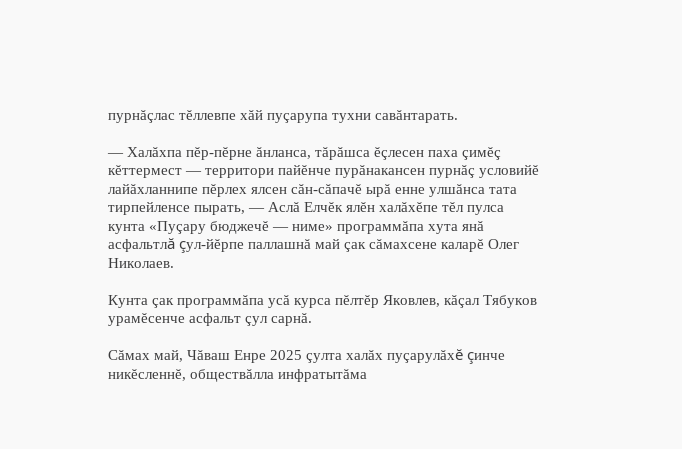пурнăçлас тĕллевпе хăй пуçарупа тухни савăнтарать.

— Халăхпа пĕр-пĕрне ăнланса, тăрăшса ĕçлесен паха çимĕç кĕттермест — территори пайĕнче пурăнакансен пурнăç условийĕ лайăхланнипе пĕрлех ялсен сăн-сăпачĕ ырă енне улшăнса тата тирпейленсе пырать, — Аслă Елчĕк ялĕн халăхĕпе тĕл пулса кунта «Пуçару бюджечĕ — ниме» программăпа хута янă асфальтлă çул-йĕрпе паллашнă май çак сăмахсене каларĕ Олег Николаев.

Кунта çак программăпа усă курса пĕлтĕр Яковлев, кăçал Тябуков урамĕсенче асфальт çул сарнă.

Сăмах май, Чăваш Енре 2025 çулта халăх пуçарулăхĕ çинче никĕсленнĕ, обществăлла инфратытăма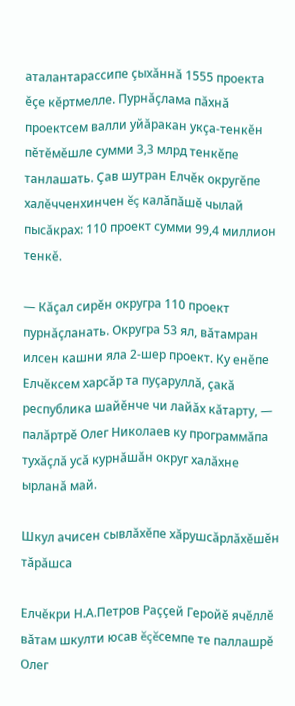аталантарассипе çыхăннă 1555 проекта ĕçе кĕртмелле. Пурнăçлама пăхнă проектсем валли уйăракан укçа-тенкĕн пĕтĕмĕшле сумми 3,3 млрд тенкĕпе танлашать. Çав шутран Елчĕк округĕпе халĕчченхинчен ĕç калăпăшĕ чылай пысăкрах: 110 проект сумми 99,4 миллион тенкĕ.

— Кăçал сирĕн округра 110 проект пурнăçланать. Округра 53 ял, вăтамран илсен кашни яла 2-шер проект. Ку енĕпе Елчĕксем харсăр та пуçаруллă, çакă республика шайĕнче чи лайăх кăтарту, — палăртрĕ Олег Николаев ку программăпа тухăçлă усă курнăшăн округ халăхне ырланă май.

Шкул ачисен сывлăхĕпе хăрушсăрлăхĕшĕн тăрăшса

Елчĕкри Н.А.Петров Раççей Геройĕ ячĕллĕ вăтам шкулти юсав ĕçĕсемпе те паллашрĕ Олег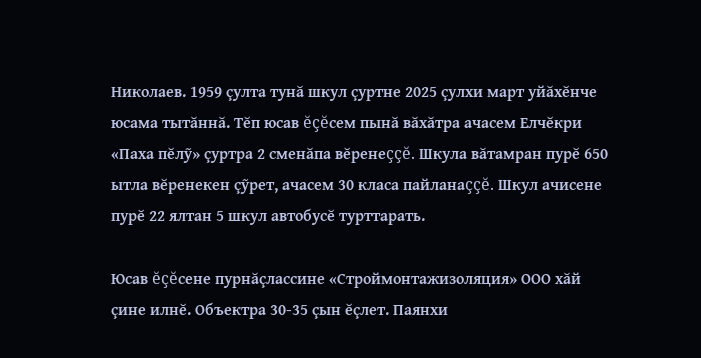Николаев. 1959 çулта тунă шкул çуртне 2025 çулхи март уйăхĕнче юсама тытăннă. Тĕп юсав ĕçĕсем пынă вăхăтра ачасем Елчĕкри «Паха пĕлỹ» çуртра 2 сменăпа вĕренеççĕ. Шкула вăтамран пурĕ 650 ытла вĕренекен çỹрет, ачасем 30 класа пайланаççĕ. Шкул ачисене пурĕ 22 ялтан 5 шкул автобусĕ турттарать.

Юсав ĕçĕсене пурнăçлассине «Строймонтажизоляция» ООО хăй çине илнĕ. Объектра 30-35 çын ĕçлет. Паянхи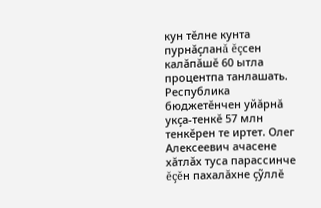кун тĕлне кунта пурнăçланă ĕçсен калăпăшĕ 60 ытла процентпа танлашать. Республика бюджетĕнчен уйăрнă укçа-тенкĕ 57 млн тенкĕрен те иртет. Олег Алексеевич ачасене хăтлăх туса парассинче ĕçĕн пахалăхне çỹллĕ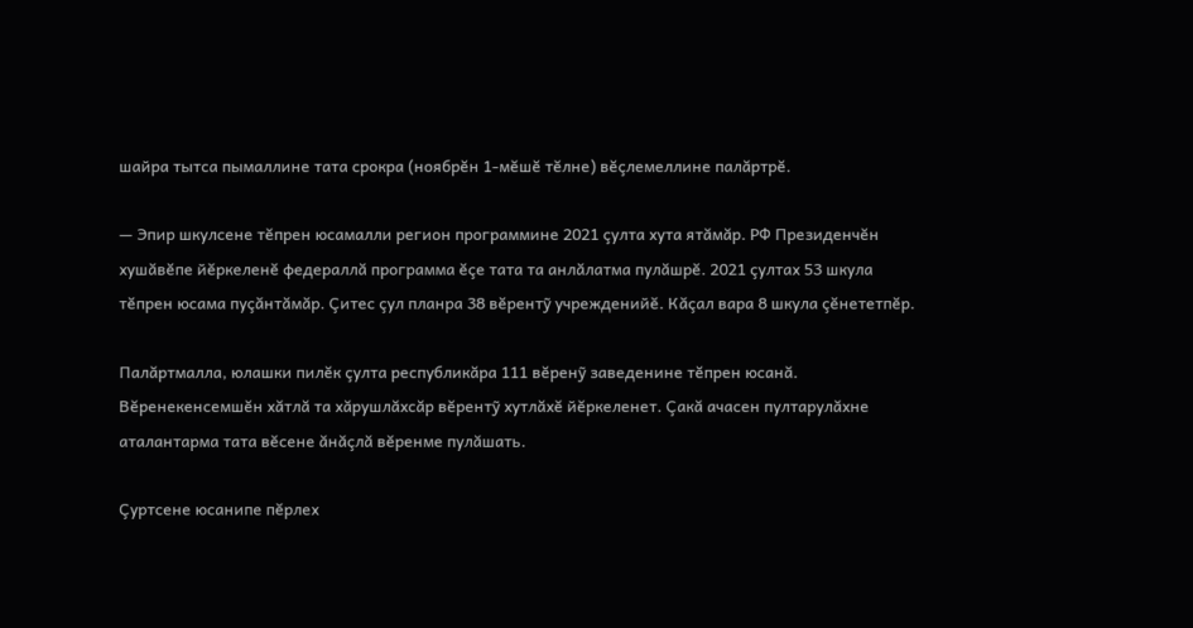шайра тытса пымаллине тата срокра (ноябрĕн 1-мĕшĕ тĕлне) вĕçлемеллине палăртрĕ.

— Эпир шкулсене тĕпрен юсамалли регион программине 2021 çулта хута ятăмăр. РФ Президенчĕн хушăвĕпе йĕркеленĕ федераллă программа ĕçе тата та анлăлатма пулăшрĕ. 2021 çултах 53 шкула тĕпрен юсама пуçăнтăмăр. Çитес çул планра 38 вĕрентỹ учрежденийĕ. Кăçал вара 8 шкула çĕнететпĕр.

Палăртмалла, юлашки пилĕк çулта республикăра 111 вĕренỹ заведенине тĕпрен юсанă. Вĕренекенсемшĕн хăтлă та хăрушлăхсăр вĕрентỹ хутлăхĕ йĕркеленет. Çакă ачасен пултарулăхне аталантарма тата вĕсене ăнăçлă вĕренме пулăшать.

Çуртсене юсанипе пĕрлех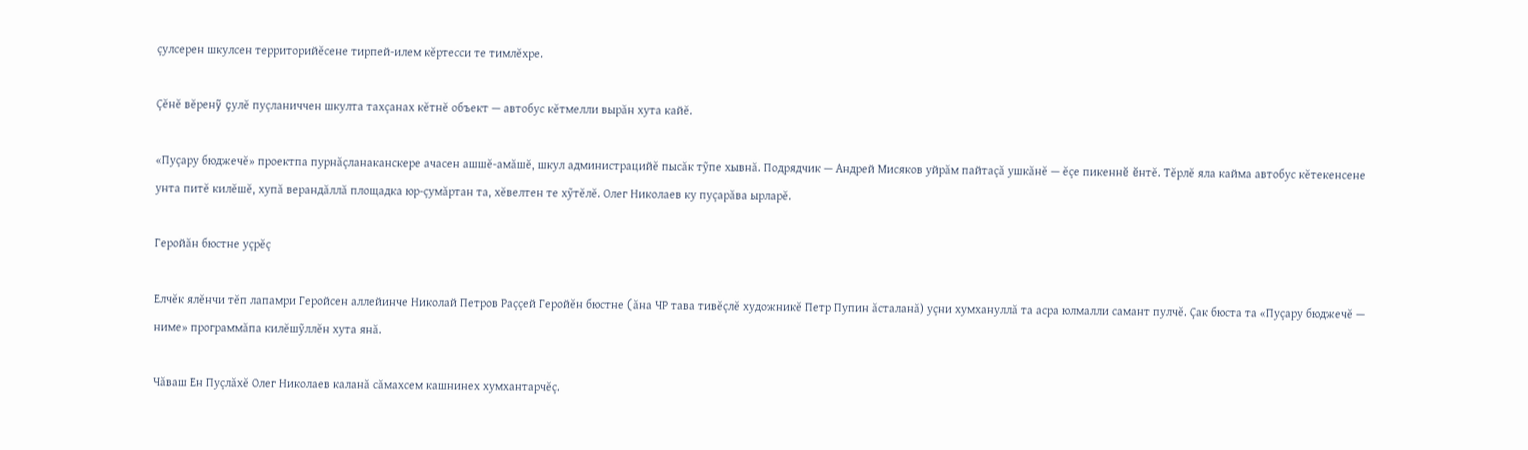çулсерен шкулсен территорийĕсене тирпей-илем кĕртесси те тимлĕхре.

Çĕнĕ вĕренỹ çулĕ пуçланиччен шкулта тахçанах кĕтнĕ объект — автобус кĕтмелли вырăн хута кайĕ.

«Пуçару бюджечĕ» проектпа пурнăçланаканскере ачасен ашшĕ-амăшĕ, шкул администрацийĕ пысăк тỹпе хывнă. Подрядчик — Андрей Мисяков уйрăм пайтаçă ушкăнĕ — ĕçе пикеннĕ ĕнтĕ. Тĕрлĕ яла кайма автобус кĕтекенсене унта питĕ килĕшĕ, хупă верандăллă площадка юр-çумăртан та, хĕвелтен те хỹтĕлĕ. Олег Николаев ку пуçарăва ырларĕ.

Геройăн бюстне уçрĕç

Елчĕк ялĕнчи тĕп лапамри Геройсен аллейинче Николай Петров Раççей Геройĕн бюстне (ăна ЧР тава тивĕçлĕ художникĕ Петр Пупин ăсталанă) уçни хумхануллă та асра юлмалли самант пулчĕ. Çак бюста та «Пуçару бюджечĕ — ниме» программăпа килĕшỹллĕн хута янă.

Чăваш Ен Пуçлăхĕ Олег Николаев каланă сăмахсем кашнинех хумхантарчĕç.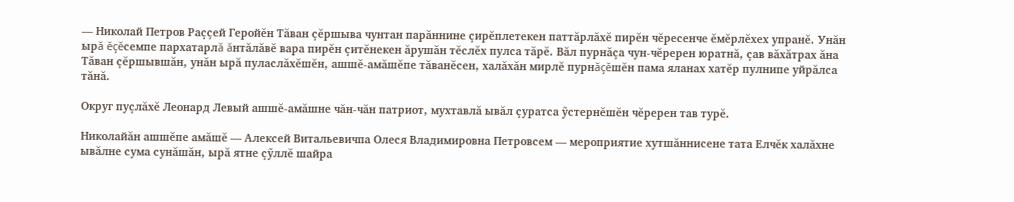— Николай Петров Раççей Геройĕн Тăван çĕршыва чунтан парăннине çирĕплетекен паттăрлăхĕ пирĕн чĕресенче ĕмĕрлĕхех упранĕ. Унăн ырă ĕçĕсемпе пархатарлă ăнтăлăвĕ вара пирĕн çитĕнекен ăрушăн тĕслĕх пулса тăрĕ. Вăл пурнăçа чун-чĕререн юратнă, çав вăхăтрах ăна Тăван çĕршывшăн, унăн ырă пуласлăхĕшĕн, ашшĕ-амăшĕпе тăванĕсен, халăхăн мирлĕ пурнăçĕшĕн пама яланах хатĕр пулнипе уйрăлса тăнă.

Округ пуçлăхĕ Леонард Левый ашшĕ-амăшне чăн-чăн патриот, мухтавлă ывăл çуратса ỹстернĕшĕн чĕререн тав турĕ.

Николайăн ашшĕпе амăшĕ — Алексей Витальевичпа Олеся Владимировна Петровсем — мероприятие хутшăннисене тата Елчĕк халăхне ывăлне сума сунăшăн, ырă ятне çỹллĕ шайра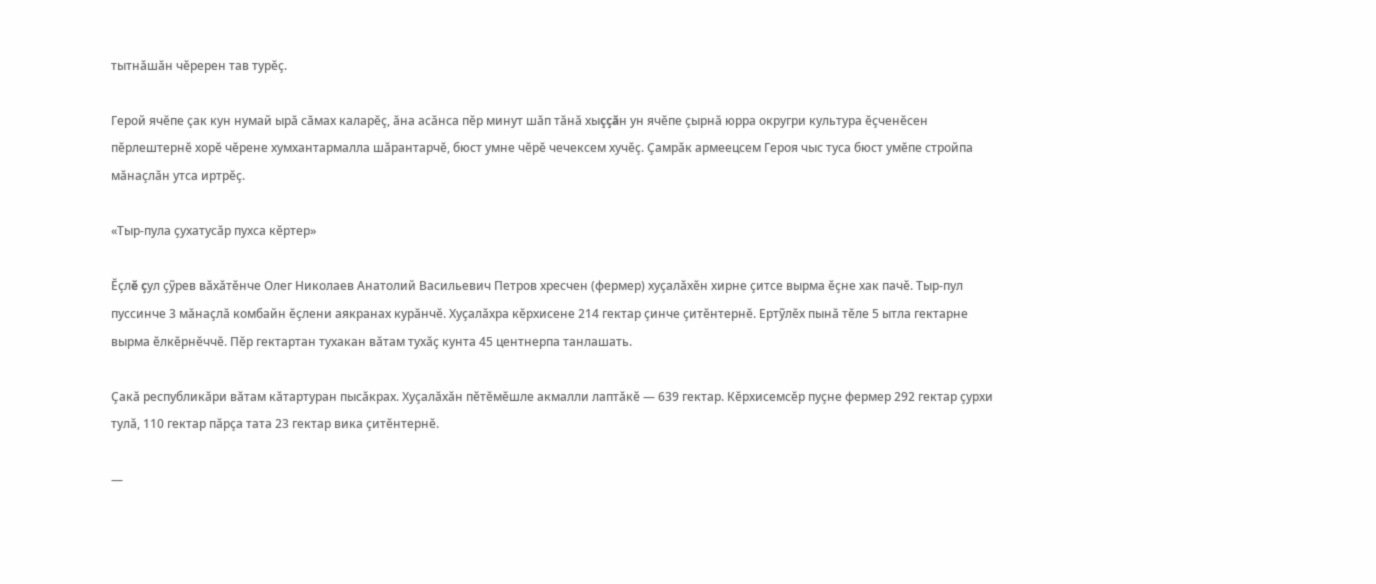тытнăшăн чĕререн тав турĕç.

Герой ячĕпе çак кун нумай ырă сăмах каларĕç, ăна асăнса пĕр минут шăп тăнă хыççăн ун ячĕпе çырнă юрра округри культура ĕçченĕсен пĕрлештернĕ хорĕ чĕрене хумхантармалла шăрантарчĕ, бюст умне чĕрĕ чечексем хучĕç. Çамрăк армеецсем Героя чыс туса бюст умĕпе стройпа мăнаçлăн утса иртрĕç.

«Тыр-пула çухатусăр пухса кĕртер»

Ĕçлĕ çул çỹрев вăхăтĕнче Олег Николаев Анатолий Васильевич Петров хресчен (фермер) хуçалăхĕн хирне çитсе вырма ĕçне хак пачĕ. Тыр-пул пуссинче 3 мăнаçлă комбайн ĕçлени аякранах курăнчĕ. Хуçалăхра кĕрхисене 214 гектар çинче çитĕнтернĕ. Ертỹлĕх пынă тĕле 5 ытла гектарне вырма ĕлкĕрнĕччĕ. Пĕр гектартан тухакан вăтам тухăç кунта 45 центнерпа танлашать.

Çакă республикăри вăтам кăтартуран пысăкрах. Хуçалăхăн пĕтĕмĕшле акмалли лаптăкĕ — 639 гектар. Кĕрхисемсĕр пуçне фермер 292 гектар çурхи тулă, 110 гектар пăрçа тата 23 гектар вика çитĕнтернĕ.

—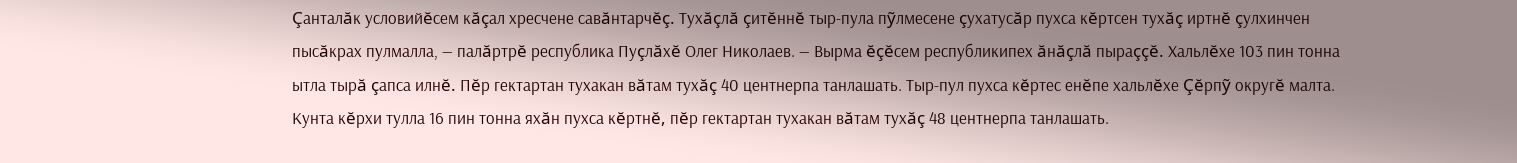Çанталăк условийĕсем кăçал хресчене савăнтарчĕç. Тухăçлă çитĕннĕ тыр-пула пỹлмесене çухатусăр пухса кĕртсен тухăç иртнĕ çулхинчен пысăкрах пулмалла, — палăртрĕ республика Пуçлăхĕ Олег Николаев. — Вырма ĕçĕсем республикипех ăнăçлă пыраççĕ. Хальлĕхе 103 пин тонна ытла тырă çапса илнĕ. Пĕр гектартан тухакан вăтам тухăç 40 центнерпа танлашать. Тыр-пул пухса кĕртес енĕпе хальлĕхе Çĕрпỹ округĕ малта. Кунта кĕрхи тулла 16 пин тонна яхăн пухса кĕртнĕ, пĕр гектартан тухакан вăтам тухăç 48 центнерпа танлашать.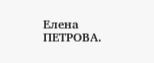Елена ПЕТРОВА.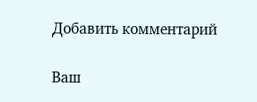Добавить комментарий

Ваш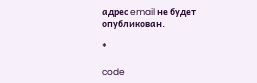адрес email не будет опубликован.

*

code